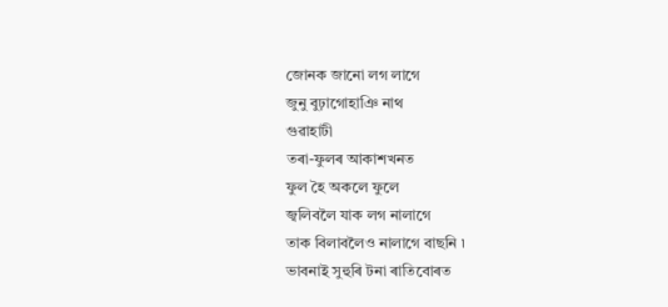জোনক জানো লগ লাগে
জুনু বুঢ়াগোহাঞি নাথ
গুৱাহাটী
তৰা-ফুলৰ আকাশখনত
ফুল হৈ অকলে ফুলে
জ্বলিবলৈ যাক লগ নালাগে
তাক বিলাবলৈও নালাগে বাছনি ৷
ভাবনাই সুহুৰি টনা ৰাতিবোৰত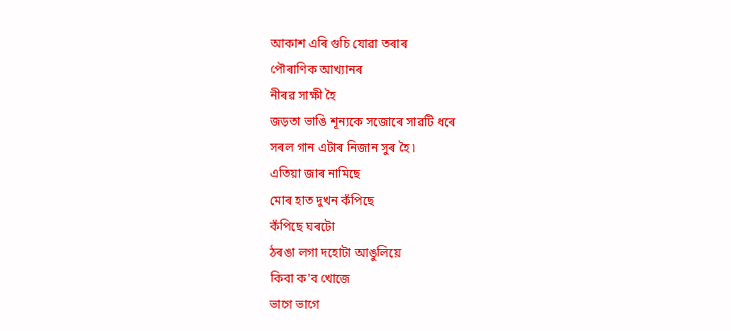আকাশ এৰি গুচি যোৱা তৰাৰ
পৌৰাণিক আখ্যানৰ
নীৰৱ সাক্ষী হৈ
জড়তা ভাঙি শূন্যকে সজোৰে সাৱটি ধৰে
সৰল গান এটাৰ নিজান সুৰ হৈ ৷
এতিয়া জাৰ নামিছে
মোৰ হাত দুখন কঁপিছে
কঁপিছে ঘৰটো
ঠৰঙা লগা দহোটা আঙুলিয়ে
কিবা ক'ব খোজে
ভাগে ভাগে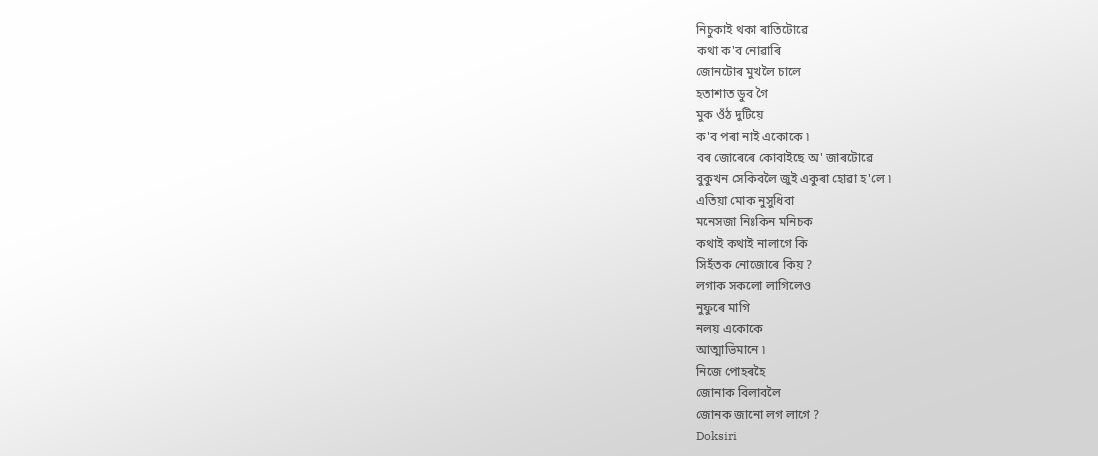নিচুকাই থকা ৰাতিটোৱে
কথা ক'ব নোৱাৰি
জোনটোৰ মুখলৈ চালে
হতাশাত ডুব গৈ
মুক ওঁঠ দুটিয়ে
ক'ব পৰা নাই একোকে ৷
বৰ জোৰেৰে কোবাইছে অ' জাৰটোৱে
বুকুখন সেকিবলৈ জুই একুৰা হোৱা হ'লে ৷
এতিয়া মোক নুসুধিবা
মনেসজা নিঃকিন মনিচক
কথাই কথাই নালাগে কি
সিহঁতক নোজোৰে কিয় ?
লগাক সকলো লাগিলেও
নুফুৰে মাগি
নলয় একোকে
আত্মাভিমানে ৷
নিজে পোহৰহৈ
জোনাক বিলাবলৈ
জোনক জানো লগ লাগে ?
Doksiri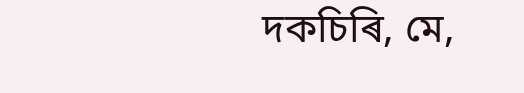দকচিৰি, মে,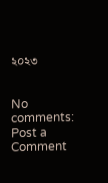২০২৩


No comments:
Post a Comment